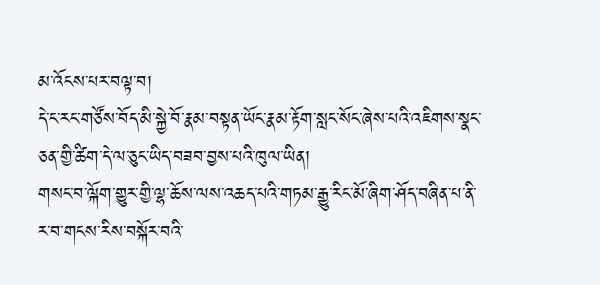མ་འོངས་པར་བལྟ་བ།
དེ་ང་རང་གཙོས་བོད་མི་སྐྱེ་བོ་རྣམ་བསྟན་ཡོང་རྣམ་རྟོག་སླང་སོང་ཞེས་པའི་འཇིགས་སྣང་ཅན་གྱི་ཚིག་དེ་ལ་ཅུང་ཡིད་བཟབ་བྱས་པའི་ཁུལ་ཡིན།
གསང་བ་ལྐོག་གྱུར་གྱི་ལྷ་ཆོས་ལས་འཆད་པའི་གཏམ་རྒྱུ་རིང་མོ་ཞིག་ཤོད་བཞིན་པ་ནི་ར་བ་གངས་རིས་བསྐོར་བའི་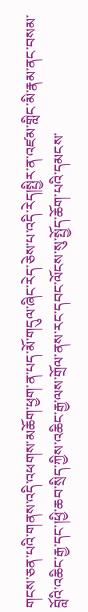གངས་ཅན་པའི་གནས་འདི་འཕགས་མཆོག་ཕྱག་ན་པད་མོ་གདུལ་ཞིང་རེད་ཅེས་པ་འདི་རེད།སྤྱིར་ན་འཛམ་གླིང་མི་རྣམ་ནང་བསམ་བློའི་འཆིང་རྒྱ་དང་།ཕྱི་ཆབ་སྲིད་ཀྱིས་འཆིང་རྒྱ་ལས་གྲོལ་ནས་རང་དབང་ལོངས་སུ་སྤྱོད་ཆོག་པའི་དམངས་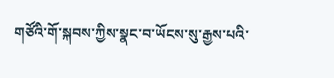གཙོའི་གོ་སྐབས་ཀྱིས་སྣང་བ་ཡོངས་སུ་རྒྱས་པའི་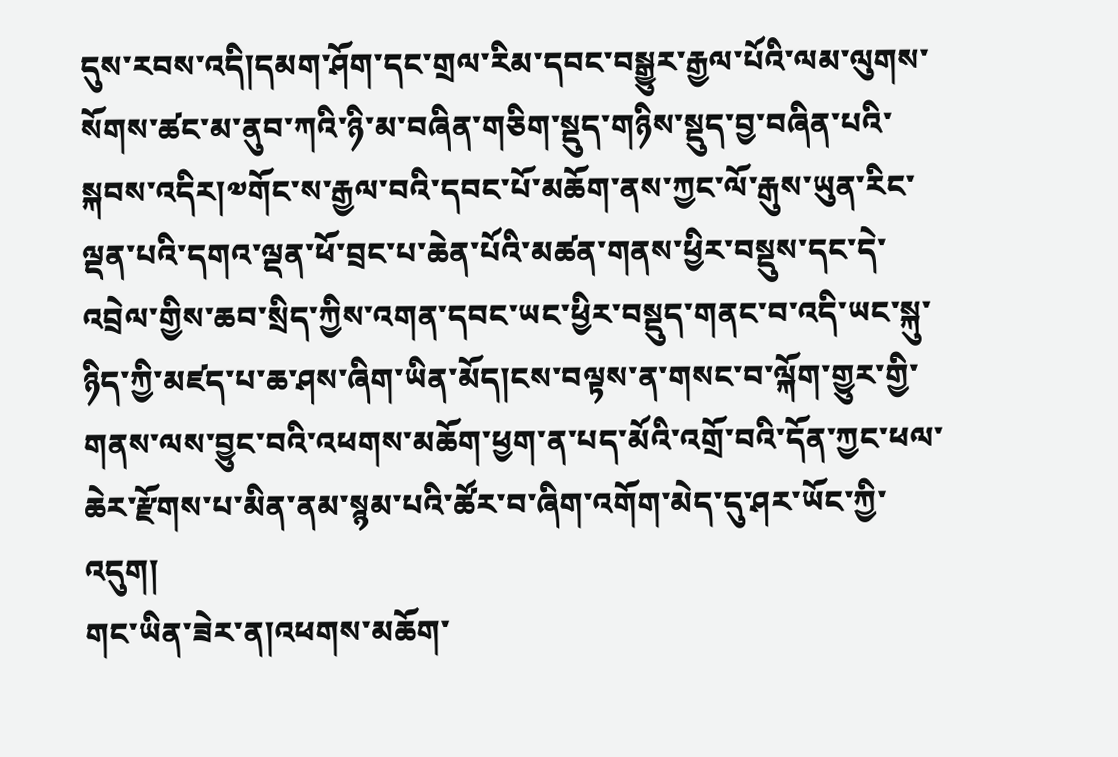དུས་རབས་འདི།དམག་ཤོག་དང་གྲལ་རིམ་དབང་བསྒྱུར་རྒྱལ་པོའི་ལམ་ལུགས་སོགས་ཚང་མ་ནུབ་ཀའི་ཉི་མ་བཞིན་གཅིག་སྡུད་གཉིས་སྡུད་བྱ་བཞིན་པའི་སྐབས་འདིར།༧གོང་ས་རྒྱལ་བའི་དབང་པོ་མཆོག་ནས་ཀྱང་ལོ་རྒུས་ཡུན་རིང་ལྡན་པའི་དགའ་ལྡན་ཕོ་བྲང་པ་ཆེན་པོའི་མཚན་གནས་ཕྱིར་བསྡུས་དང་དེ་འབྲེལ་གྱིས་ཆབ་སྲིད་ཀྱིས་འགན་དབང་ཡང་ཕྱིར་བསྡུད་གནང་བ་འདི་ཡང་སྐུ་ཉིད་ཀྱི་མཛད་པ་ཆ་ཤས་ཞིག་ཡིན་མོད།ངས་བལྟས་ན་གསང་བ་ལྐོག་གྱུར་གྱི་གནས་ལས་བྱུང་བའི་འཕགས་མཆོག་ཕྱག་ན་པད་མོའི་འགྲོ་བའི་དོན་ཀྱང་ཕལ་ཆེར་རྫོགས་པ་མིན་ནམ་སྙམ་པའི་ཚོར་བ་ཞིག་འགོག་མེད་དུ་ཤར་ཡོང་ཀྱི་འདུག།
གང་ཡིན་ཟེར་ན།འཕགས་མཆོག་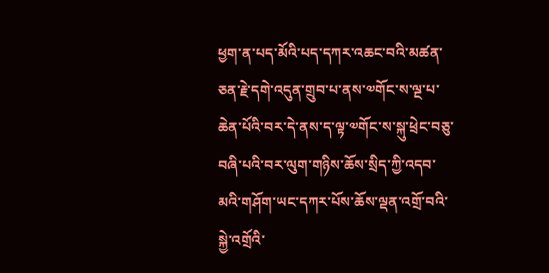ཕྱག་ན་པད་མོའི་པད་དཀར་འཆང་བའི་མཚན་ཅན་རྗེ་དགེ་འདུན་གྲུབ་པ་ནས་༧གོང་ས་ལྔ་པ་ཆེན་པོའི་བར་དེ་ནས་ད་ལྟ་༧གོང་ས་སྐུ་ཕྲེང་བཅུ་བཞི་པའི་བར་ལུག་གཉིས་ཆོས་སྲིད་ཀྱི་འདབ་མའི་གཤོག་ཡང་དཀར་པོས་ཆོས་ལྡན་འགྲོ་བའི་སྐྱེ་འགྲོའི་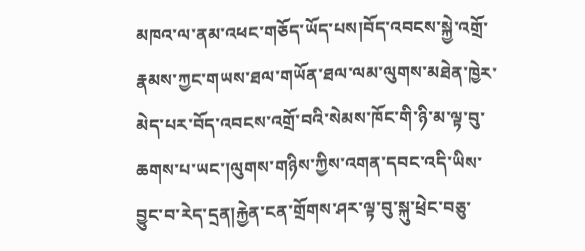མཁའ་ལ་ནམ་འཕང་གཅོད་ཡོད་པས།བོད་འབངས་སྐྱེ་འགྲོ་རྣམས་ཀྱང་གཡས་ཐལ་གཡོན་ཐལ་ལམ་ལུགས་མཐེན་ཁྱེར་མེད་པར་བོད་འབངས་འགྲོ་བའི་སེམས་ཁོང་གི་ཉི་མ་ལྟ་བུ་ཆགས་པ་ཡང་།ལུགས་གཉིས་ཀྱིས་འགན་དབང་འདི་ཡིས་བྱུང་བ་རེད་དྲན།རྐྱེན་ངན་གྲོགས་ཤར་ལྟ་བུ་སྐུ་ཕྲེང་བཅུ་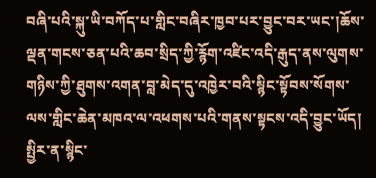བཞི་པའི་སྐུ་ཡི་བཀོད་པ་གླིང་བཞིར་ཁྱབ་པར་བྱུང་བར་ཡང་།ཆོས་ལྡན་གངས་ཅན་པའི་ཆབ་སྲིད་ཀྱི་རྙོག་འཛིང་འདི་རྒུད་ནས་ལུགས་གཉིས་ཀྱི་ཐུགས་འགན་བླ་མེད་དུ་འཁྱེར་བའི་སྙིང་སྟོབས་སོགས་ལས་གླིང་ཆེན་མཁའ་ལ་འཕགས་པའི་གནས་སྟངས་འདི་བྱུང་ཡོད།
སྤྱིར་ན་སྙིང་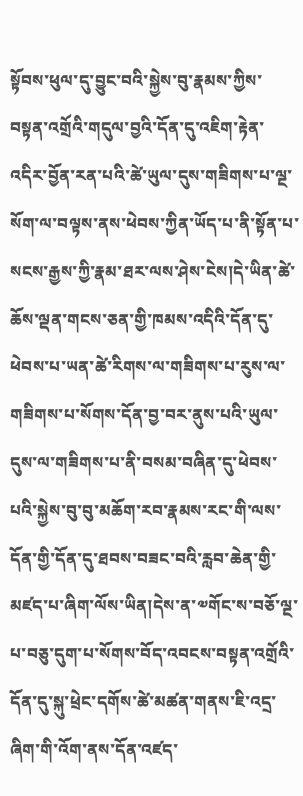སྟོབས་ཕུལ་དུ་བྱུང་བའི་སྐྱེས་བུ་རྣམས་ཀྱིས་བསྟན་འགྲོའི་གདུལ་བྱའི་དོན་དུ་འཇིག་རྟེན་འདིར་བྱོན་རན་པའི་ཚེ་ཡུལ་དུས་གཟིགས་པ་ལྔ་སོག་ལ་བལྟས་ནས་ཕེབས་ཀྱིན་ཡོད་པ་ནི་སྟོན་པ་སངས་རྒྱས་ཀྱི་རྣམ་ཐར་ལས་ཤེས་ངེས།དེ་ཡིན་ཚེ་ཆོས་ལྡན་གངས་ཅན་གྱི་ཁམས་འདིའི་དོན་དུ་ཕེབས་པ་ཡན་ཚེ་རིགས་ལ་གཟིགས་པ་རུས་ལ་གཟིགས་པ་སོགས་དོན་བྱ་བར་ནུས་པའི་ཡུལ་དུས་ལ་གཟིགས་པ་ནི་བསམ་བཞིན་དུ་ཕེབས་པའི་སྐྱེས་བུ་བུ་མཆོག་རབ་རྣམས་རང་གི་ལས་དོན་གྱི་དོན་དུ་ཐབས་བཟང་བའི་རླབ་ཆེན་གྱི་མཛད་པ་ཞིག་ལོས་ཡིན།དེས་ན་༧གོང་ས་བཅོ་ལྔ་པ་བཅུ་དུག་པ་སོགས་བོད་འབངས་བསྟན་འགྲོའི་དོན་དུ་སྐུ་ཕྲེང་དགོས་ཚེ་མཚན་གནས་ཇི་འདྲ་ཞིག་གི་འོག་ནས་དོན་འཛད་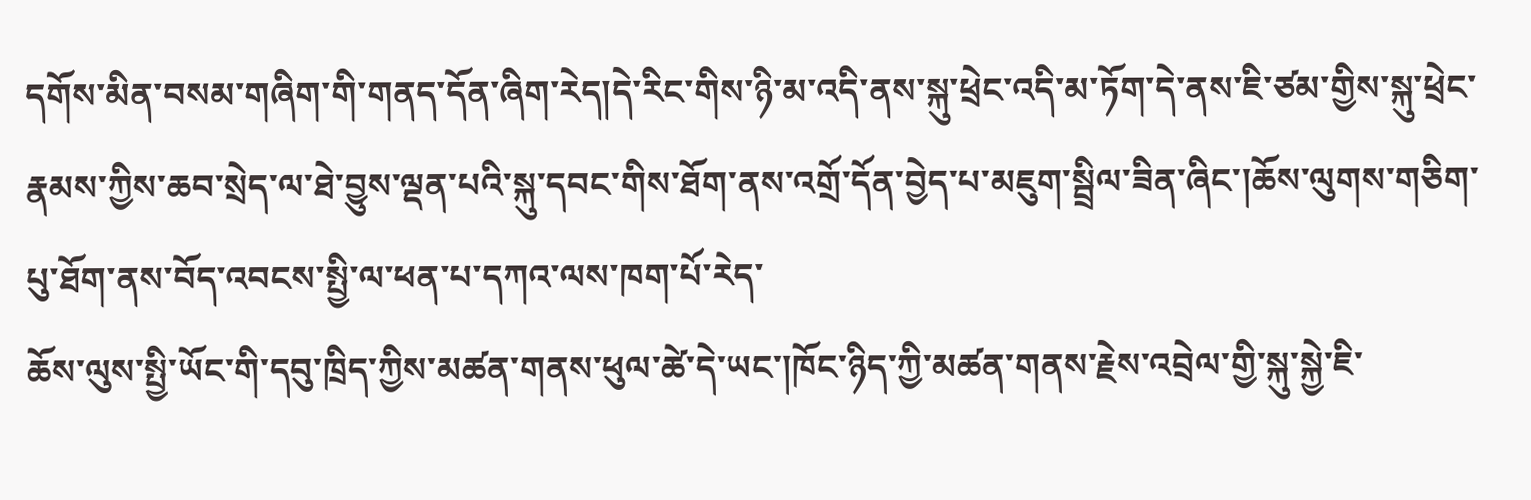དགོས་མིན་བསམ་གཞིག་གི་གནད་དོན་ཞིག་རེད།དེ་རིང་གིས་ཉི་མ་འདི་ནས་སྐུ་ཕྲེང་འདི་མ་ཏོག་དེ་ནས་ཇི་ཙམ་གྱིས་སྐུ་ཕྲེང་རྣམས་ཀྱིས་ཆབ་སྲེད་ལ་ཐེ་བྱུས་ལྡན་པའི་སྐུ་དབང་གིས་ཐོག་ནས་འགྲོ་དོན་བྱེད་པ་མཇུག་སྦྲིལ་ཟིན་ཞིང་།ཆོས་ལུགས་གཅིག་པུ་ཐོག་ནས་བོད་འབངས་སྤྱི་ལ་ཕན་པ་དཀའ་ལས་ཁག་པོ་རེད་
ཆོས་ལུས་སྤྱི་ཡོང་གི་དབུ་ཁྲིད་ཀྱིས་མཚན་གནས་ཕུལ་ཚེ་དེ་ཡང་།ཁོང་ཉིད་ཀྱི་མཚན་གནས་རྗེས་འབྲེལ་གྱི་སྐུ་སྐྱེ་ཇི་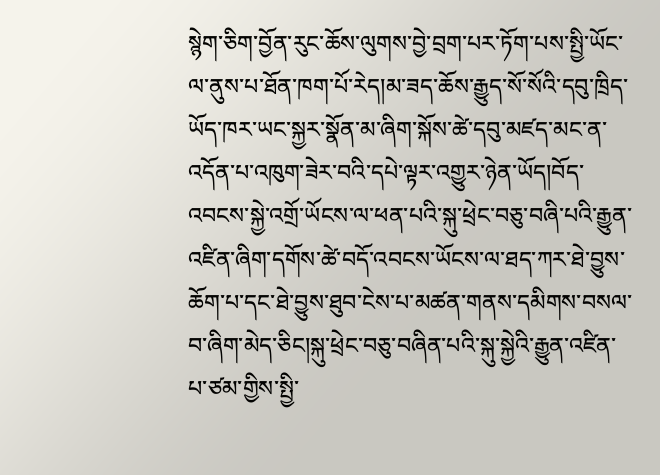སྙེག་ཅིག་བྱོན་རུང་ཆོས་ལུགས་བྱེ་བྲག་པར་ཏོག་པས་སྤྱི་ཡོང་ལ་ནུས་པ་ཐོན་ཁག་པོ་རེད།མ་ཟད་ཆོས་རྒྱུད་སོ་སོའི་དབུ་ཁྲིད་ཡོད་ཁར་ཡང་སྐྱར་སྣོན་མ་ཞིག་སྐོས་ཚེ་དབུ་མཛད་མང་ན་འདོན་པ་འཁུག་ཟེར་བའི་དཔེ་ལྟར་འགྱུར་ཉེན་ཡོད།བོད་འབངས་སྐྱེ་འགྲོ་ཡོངས་ལ་ཕན་པའི་སྐུ་ཕྲེང་བཅུ་བཞི་པའི་རྒྱུན་འཛིན་ཞིག་དགོས་ཚེ་བདོ་འབངས་ཡོངས་ལ་ཐད་ཀར་ཐེ་བྱུས་ཆོག་པ་དང་ཐེ་བྱུས་ཐུབ་ངེས་པ་མཚན་གནས་དམིགས་བསལ་བ་ཞིག་མེད་ཅིང།སྐུ་ཕྲེང་བཅུ་བཞིན་པའི་སྐུ་སྐྱེའི་རྒྱུན་འཛིན་པ་ཙམ་གྱིས་སྤྱི་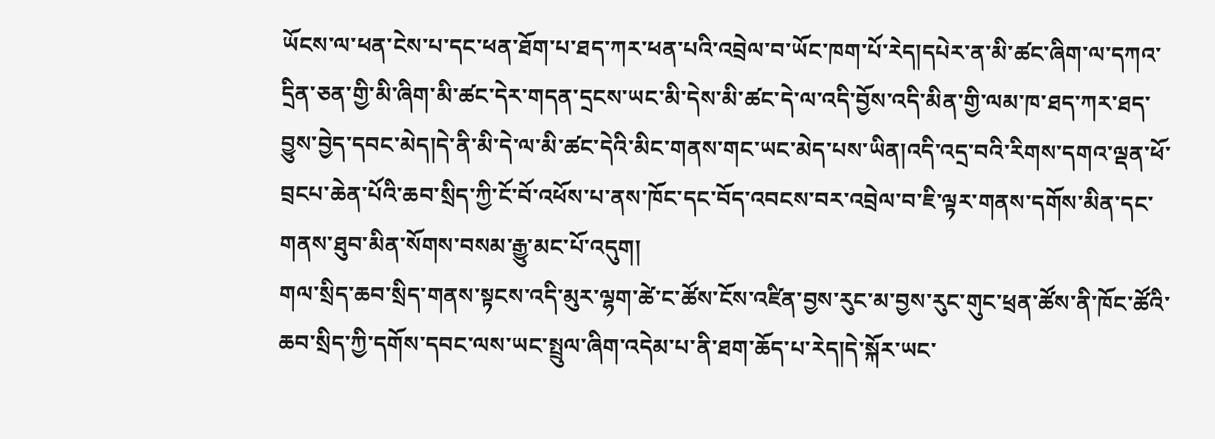ཡོངས་ལ་ཕན་ངེས་པ་དང་ཕན་ཐོག་པ་ཐད་ཀར་ཕན་པའི་འབྲེལ་བ་ཡོང་ཁག་པོ་རེད།དཔེར་ན་མི་ཚང་ཞིག་ལ་དཀའ་དྲིན་ཅན་གྱི་མི་ཞིག་མི་ཚང་དེར་གདན་དྲངས་ཡང་མི་དེས་མི་ཚང་དེ་ལ་འདི་བྱོས་འདི་མིན་གྱི་ལམ་ཁ་ཐད་ཀར་ཐད་བྱུས་བྱེད་དབང་མེད།དེ་ནི་མི་དེ་ལ་མི་ཚང་དེའི་མིང་གནས་གང་ཡང་མེད་པས་ཡིན།འདི་འདྲ་བའི་རིགས་དགའ་ལྡན་ཕོ་བྲངཔ་ཆེན་པོའི་ཆབ་སྲིད་ཀྱི་ངོ་བོ་འཕོས་པ་ནས་ཁོང་དང་བོད་འབངས་བར་འབྲེལ་བ་ཇི་ལྟར་གནས་དགོས་མིན་དང་གནས་ཐུབ་མིན་སོགས་བསམ་རྒྱུ་མང་པོ་འདུག།
གལ་སྲིད་ཆབ་སྲིད་གནས་སྟངས་འདི་མུར་ལྷག་ཚེ་ང་ཚོས་ངོས་འཛིན་བྱས་རུང་མ་བྱས་རུང་གུང་ཕྲན་ཚོས་ནི་ཁོང་ཚོའི་ཆབ་སྲིད་ཀྱི་དགོས་དབང་ལས་ཡང་སྤྲུལ་ཞིག་འདེམ་པ་ནི་ཐག་ཆོད་པ་རེད།དེ་སྐོར་ཡང་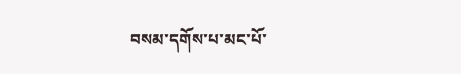བསམ་དགོས་པ་མང་པོ་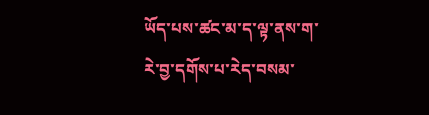ཡོད་པས་ཚང་མ་ད་ལྟ་ནས་ག་རེ་བྱ་དགོས་པ་རེད་བསམ་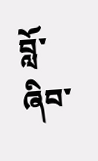བློ་ཞིབ་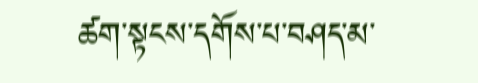ཚག་སྟངས་དགོས་པ་བཤད་མ་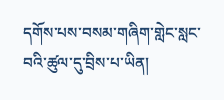དགོས་པས་བསམ་གཞིག་གླེང་སླང་བའི་ཚུལ་དུ་བྲིས་པ་ཡིན།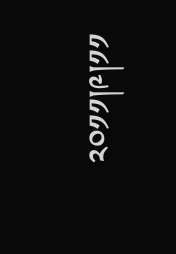༢༠༡༡།༩།༡༡